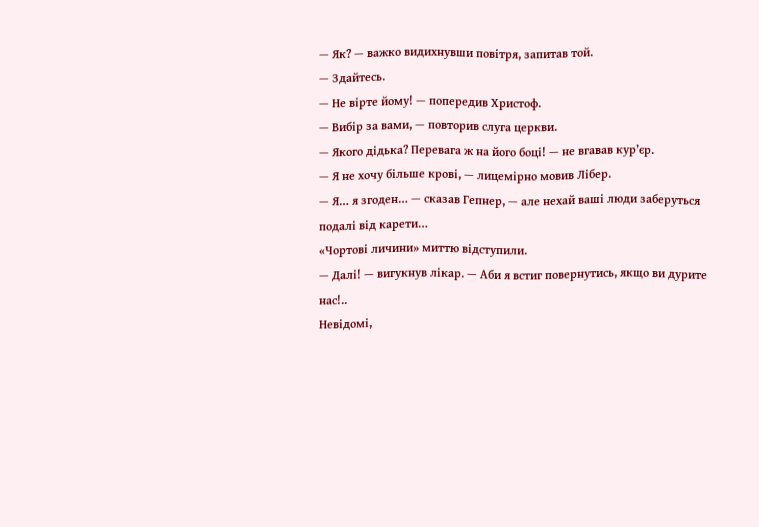— Як? — важко видихнувши повітря, запитав той.
— Здайтесь.
— Не вірте йому! — попередив Христоф.
— Вибір за вами, — повторив слуга церкви.
— Якого дідька? Перевага ж на його боці! — не вгавав кур’єр.
— Я не хочу більше крові, — лицемірно мовив Лібер.
— Я… я згоден… — сказав Гепнер, — але нехай ваші люди заберуться подалі від карети…
«Чортові личини» миттю відступили.
— Далі! — вигукнув лікар. — Аби я встиг повернутись, якщо ви дурите нас!..
Невідомі,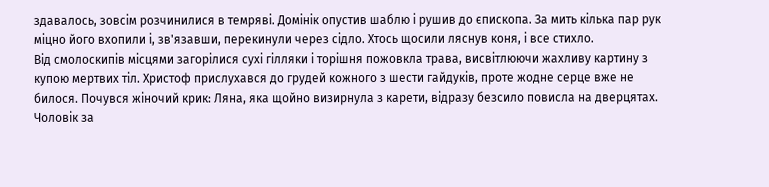здавалось, зовсім розчинилися в темряві. Домінік опустив шаблю і рушив до єпископа. За мить кілька пар рук міцно його вхопили і, зв'язавши, перекинули через сідло. Хтось щосили ляснув коня, і все стихло.
Від смолоскипів місцями загорілися сухі гілляки і торішня пожовкла трава, висвітлюючи жахливу картину з купою мертвих тіл. Христоф прислухався до грудей кожного з шести гайдуків, проте жодне серце вже не билося. Почувся жіночий крик: Ляна, яка щойно визирнула з карети, відразу безсило повисла на дверцятах. Чоловік за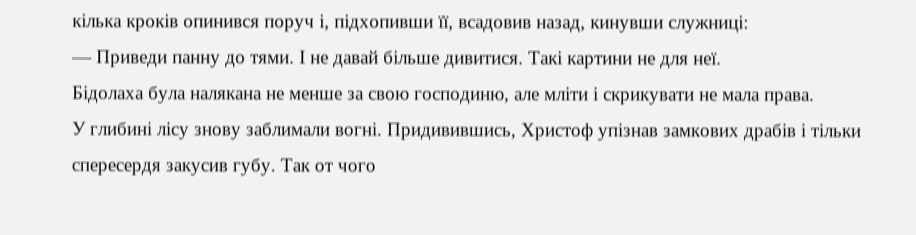кілька кроків опинився поруч і, підхопивши її, всадовив назад, кинувши служниці:
— Приведи панну до тями. І не давай більше дивитися. Такі картини не для неї.
Бідолаха була налякана не менше за свою господиню, але мліти і скрикувати не мала права.
У глибині лісу знову заблимали вогні. Придивившись, Христоф упізнав замкових драбів і тільки спересердя закусив губу. Так от чого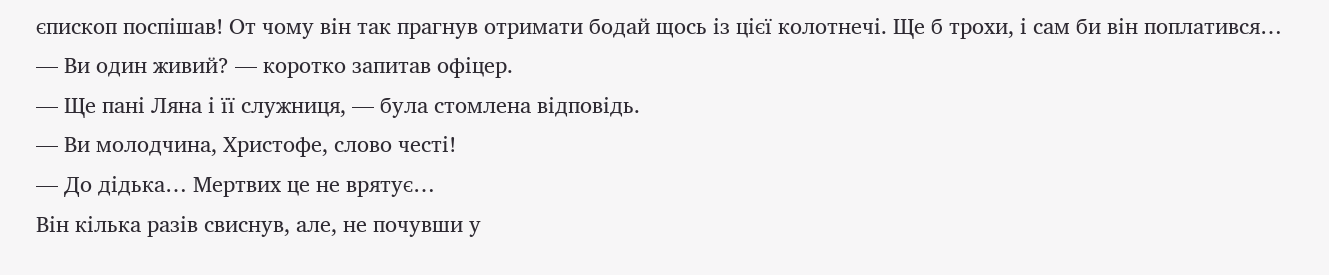єпископ поспішав! От чому він так прагнув отримати бодай щось із цієї колотнечі. Ще б трохи, і сам би він поплатився…
— Ви один живий? — коротко запитав офіцер.
— Ще пані Ляна і її служниця, — була стомлена відповідь.
— Ви молодчина, Христофе, слово честі!
— До дідька… Мертвих це не врятує…
Він кілька разів свиснув, але, не почувши у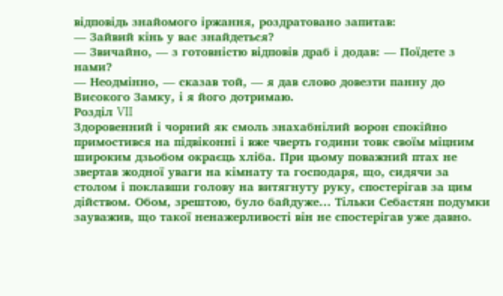відповідь знайомого іржання, роздратовано запитав:
— Зайвий кінь у вас знайдеться?
— Звичайно, — з готовністю відповів драб і додав: — Поїдете з нами?
— Неодмінно, — сказав той, — я дав слово довезти панну до Високого Замку, і я його дотримаю.
Розділ VII
Здоровенний і чорний як смоль знахабнілий ворон спокійно примостився на підвіконні і вже чверть години товк своїм міцним широким дзьобом окраєць хліба. При цьому поважний птах не звертав жодної уваги на кімнату та господаря, що, сидячи за столом і поклавши голову на витягнуту руку, спостерігав за цим дійством. Обом, зрештою, було байдуже… Тільки Себастян подумки зауважив, що такої ненажерливості він не спостерігав уже давно.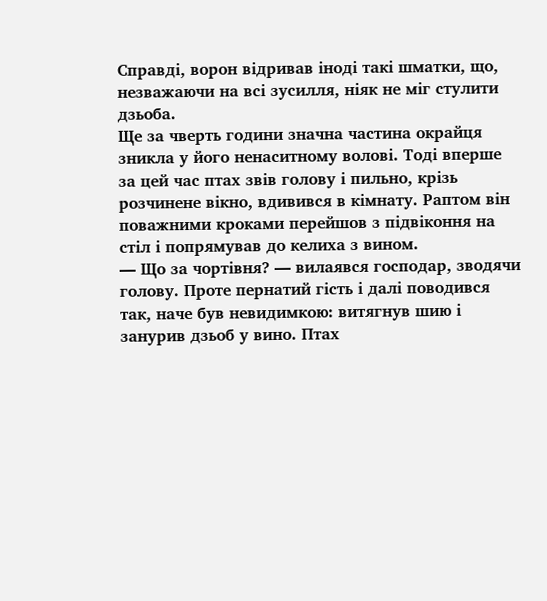Справді, ворон відривав іноді такі шматки, що, незважаючи на всі зусилля, ніяк не міг стулити дзьоба.
Ще за чверть години значна частина окрайця зникла у його ненаситному волові. Тоді вперше за цей час птах звів голову і пильно, крізь розчинене вікно, вдивився в кімнату. Раптом він поважними кроками перейшов з підвіконня на стіл і попрямував до келиха з вином.
— Що за чортівня? — вилаявся господар, зводячи голову. Проте пернатий гість і далі поводився так, наче був невидимкою: витягнув шию і занурив дзьоб у вино. Птах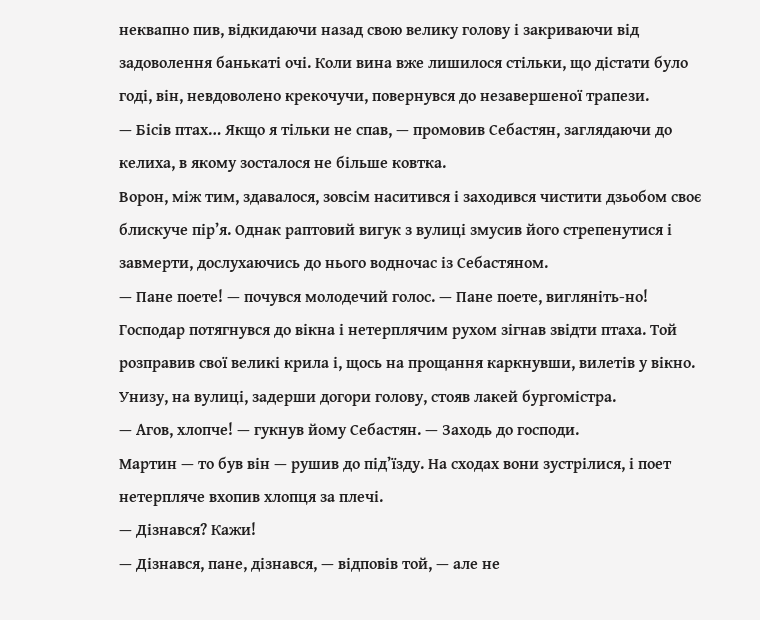неквапно пив, відкидаючи назад свою велику голову і закриваючи від задоволення банькаті очі. Коли вина вже лишилося стільки, що дістати було годі, він, невдоволено крекочучи, повернувся до незавершеної трапези.
— Бісів птах… Якщо я тільки не спав, — промовив Себастян, заглядаючи до келиха, в якому зосталося не більше ковтка.
Ворон, між тим, здавалося, зовсім наситився і заходився чистити дзьобом своє блискуче пір’я. Однак раптовий вигук з вулиці змусив його стрепенутися і завмерти, дослухаючись до нього водночас із Себастяном.
— Пане поете! — почувся молодечий голос. — Пане поете, вигляніть-но!
Господар потягнувся до вікна і нетерплячим рухом зігнав звідти птаха. Той розправив свої великі крила і, щось на прощання каркнувши, вилетів у вікно.
Унизу, на вулиці, задерши догори голову, стояв лакей бургомістра.
— Агов, хлопче! — гукнув йому Себастян. — Заходь до господи.
Мартин — то був він — рушив до під’їзду. На сходах вони зустрілися, і поет нетерпляче вхопив хлопця за плечі.
— Дізнався? Кажи!
— Дізнався, пане, дізнався, — відповів той, — але не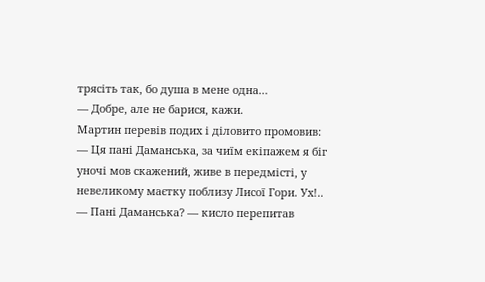трясіть так, бо душа в мене одна…
— Добре, але не барися, кажи.
Мартин перевів подих і діловито промовив:
— Ця пані Даманська, за чиїм екіпажем я біг уночі мов скажений, живе в передмісті, у невеликому маєтку поблизу Лисої Гори. Ух!..
— Пані Даманська? — кисло перепитав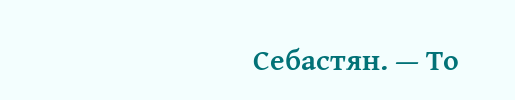Себастян. — То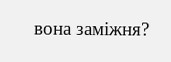вона заміжня?